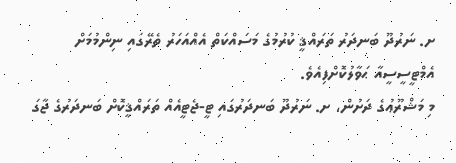ށ. ނަރުދޫ ބަނދަރު ތަރައްޤީ ކުރުމުގެ މަސައްކަތް އެއްއަހަރު ތެރޭގައި ނިންމުމަށް އެމްޓީސީސީއާ ޙަވާލުކޮށްފިއެވެ.
މި މަޝްރޫޢުގެ ދަށުން، ށ. ނަރުދޫ ބަނދަރުގައި ޓީ-ޖެޓީއެއް ތަރައްޤީކޮށް ބަނދަރުގެ ޖާގަ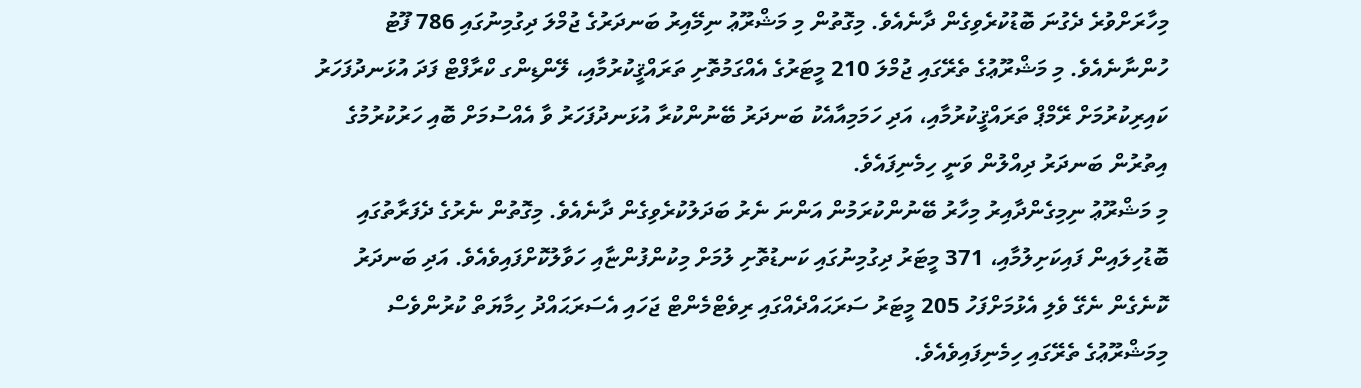މިހާރަށްވުރެ ދެގުނަ ބޮޑުކުރެވިގެން ދާނެއެވެ. މިގޮތުން މި މަޝްރޫޢު ނިމޭއިރު ބަނދަރުގެ ޖުމްލަ ދިގުމިނުގައި 786 ފޫޓު ހުންނާނެއެވެ. މި މަޝްރޫޢުގެ ތެރޭގައި ޖުމްލަ 210 މީޓަރުގެ އެއްގަމުތޮށި ތަރައްޤީކުރުމާއި، ލޭންޑިންގ ކްރާފްޓް ފަދަ އުޅަނދުފަހަރު ކައިރިކުރުމަށް ރޭމްޕް ތަރައްޤީކުރުމާއި، އަދި ހަމަމިއާއެކު ބަނދަރު ބޭނުންކުރާ އުޅަނދުފަހަރު ވާ އެއްސުމަށް ބޮއި ހަރުކުރުމުގެ އިތުރުން ބަނދަރު ދިއްލުން ވަނީ ހިމެނިފައެވެ.
މި މަޝްރޫޢު ނިމިގެންދާއިރު މިހާރު ބޭނުންކުރަމުން އަންނަ ނެރު ބަދަލުކުރެވިގެން ދާނެއެވެ. މިގޮތުން ނެރުގެ ދެފަރާތުގައި ބޮޑުހިލައިން ފައިކަށިލުމާއި، 371 މީޓަރު ދިގުމިނުގައި ކަނޑުތޮށި ލުމަށް މިކުންފުންޏާއި ހަވާލުކޮށްފައިވެއެވެ. އަދި ބަނދަރު ކޮނެގެން ނެގޭ ވެލި އެޅުމަށްފަހު 205 މީޓަރު ސަރަޙައްދެއްގައި ރިވެޓްމެންޓް ޖަހައި އެސަރަޙައްދު ހިމާޔަތް ކުރުންވެސް މިމަޝްރޫޢުގެ ތެރޭގައި ހިމެނިފައިވެއެވެ.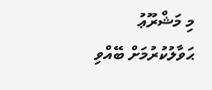މި މަޝްރޫޢު ޙަވާލުކުރުމަށް ބޭއްވި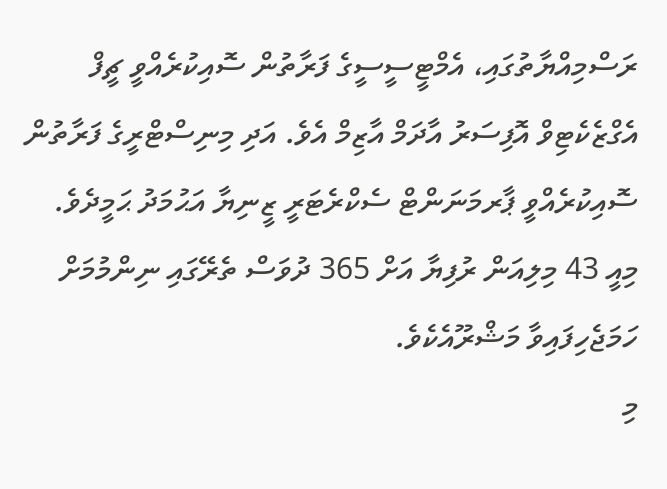ރަސްމިއްޔާތުގައި، އެމްޓީސީސީގެ ފަރާތުން ސޮއިކުރެއްވީ ޗީފް އެގްޒެކެޓިވް އޮފިސަރު އާދަމް އާޒިމް އެވެ. އަދި މިނިސްޓްރީގެ ފަރާތުން ސޮއިކުރެއްވީ ޕާރމަނަންޓް ސެކްރެޓަރީ ޒީނިޔާ އަޙުމަދު ޙަމީދެވެ.
މިއީ 43 މިލިއަން ރުފިޔާ އަށް 365 ދުވަސް ތެރޭގައި ނިންމުމަށް ހަމަޖެހިފައިވާ މަޝްރޫއެކެވެ.
މި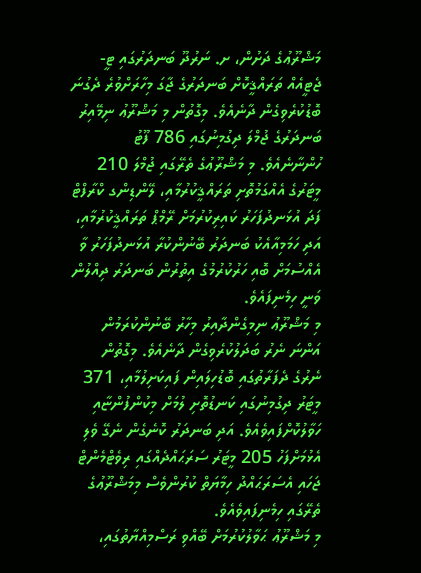މަޝްރޫޢުގެ ދަށުން، ށ. ނަރުދޫ ބަނދަރުގައި ޓީ-ޖެޓީއެއް ތަރައްޤީކޮށް ބަނދަރުގެ ޖާގަ މިހާރަށްވުރެ ދެގުނަ ބޮޑުކުރެވިގެން ދާނެއެވެ. މިގޮތުން މި މަޝްރޫޢު ނިމޭއިރު ބަނދަރުގެ ޖުމްލަ ދިގުމިނުގައި 786 ފޫޓު ހުންނާނެއެވެ. މި މަޝްރޫޢުގެ ތެރޭގައި ޖުމްލަ 210 މީޓަރުގެ އެއްގަމުތޮށި ތަރައްޤީކުރުމާއި، ލޭންޑިންގ ކްރާފްޓް ފަދަ އުޅަނދުފަހަރު ކައިރިކުރުމަށް ރޭމްޕް ތަރައްޤީކުރުމާއި، އަދި ހަމަމިއާއެކު ބަނދަރު ބޭނުންކުރާ އުޅަނދުފަހަރު ވާ އެއްސުމަށް ބޮއި ހަރުކުރުމުގެ އިތުރުން ބަނދަރު ދިއްލުން ވަނީ ހިމެނިފައެވެ.
މި މަޝްރޫޢު ނިމިގެންދާއިރު މިހާރު ބޭނުންކުރަމުން އަންނަ ނެރު ބަދަލުކުރެވިގެން ދާނެއެވެ. މިގޮތުން ނެރުގެ ދެފަރާތުގައި ބޮޑުހިލައިން ފައިކަށިލުމާއި، 371 މީޓަރު ދިގުމިނުގައި ކަނޑުތޮށި ލުމަށް މިކުންފުންޏާއި ހަވާލުކޮށްފައިވެއެވެ. އަދި ބަނދަރު ކޮނެގެން ނެގޭ ވެލި އެޅުމަށްފަހު 205 މީޓަރު ސަރަޙައްދެއްގައި ރިވެޓްމެންޓް ޖަހައި އެސަރަޙައްދު ހިމާޔަތް ކުރުންވެސް މިމަޝްރޫޢުގެ ތެރޭގައި ހިމެނިފައިވެއެވެ.
މި މަޝްރޫޢު ޙަވާލުކުރުމަށް ބޭއްވި ރަސްމިއްޔާތުގައި،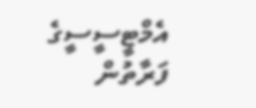އެމްޓީސީސީގެ ފަރާތުން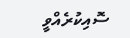ސޮއިކުރެއްވީ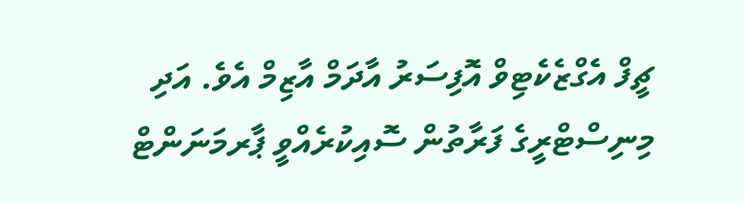ޗީފް އެގްޒެކެޓިވް އޮފިސަރު އާދަމް އާޒިމް އެވެ. އަދި މިނިސްޓްރީގެ ފަރާތުން ސޮއިކުރެއްވީ ޕާރމަނަންޓް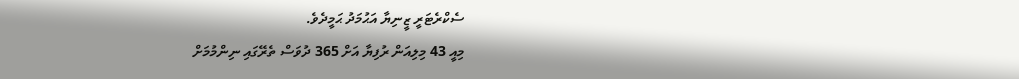ސެކްރެޓަރީ ޒީނިޔާ އަޙުމަދު ޙަމީދެވެ.
މިއީ 43 މިލިއަން ރުފިޔާ އަށް 365 ދުވަސް ތެރޭގައި ނިންމުމަށް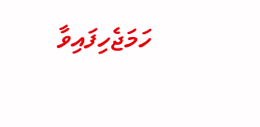ހަމަޖެހިފައިވާ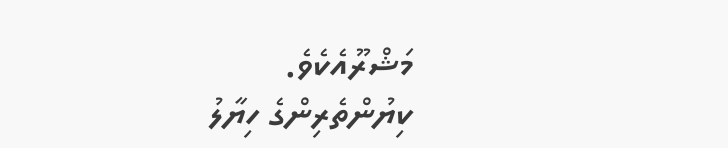މަޝްރޫއެކެވެ.
ކިޔުންތެރިންގެ ހިޔާލު